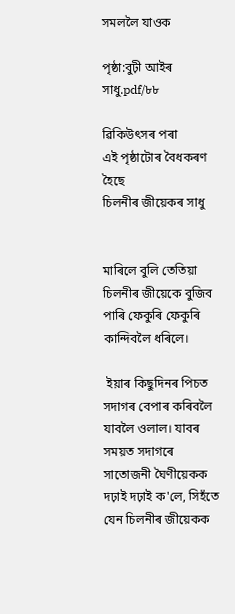সমললৈ যাওক

পৃষ্ঠা:বুঢ়ী আইৰ সাধু.pdf/৮৮

ৱিকিউৎসৰ পৰা
এই পৃষ্ঠাটোৰ বৈধকৰণ হৈছে
চিলনীৰ জীয়েকৰ সাধু


মাৰিলে বুলি তেতিয়া চিলনীৰ জীয়েকে বুজিব পাৰি ফেকুৰি ফেকুৰি কান্দিবলৈ ধৰিলে।

 ইয়াৰ কিছুদিনৰ পিচত সদাগৰ বেপাৰ কৰিবলৈ যাবলৈ ওলাল। যাবৰ সময়ত সদাগৰে সাতোজনী ঘৈণীয়েকক দঢ়াই দঢ়াই ক'লে, সিহঁতে যেন চিলনীৰ জীয়েকক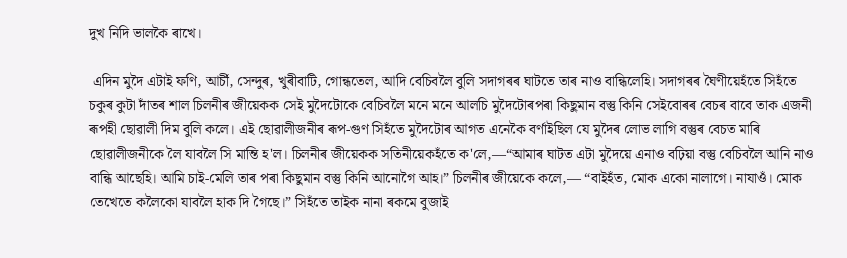দুখ নিদি ভালকৈ ৰাখে।

 এদিন মুদৈ এটাই ফণি, আৰ্চী, সেন্দুৰ, খুৰীবাটি, গোন্ধতেল, আদি বেচিবলৈ বুলি সদাগৰৰ ঘাটতে তাৰ নাও বান্ধিলেহি। সদাগৰৰ ঘৈণীয়েহঁতে সিহঁতে চকুৰ কুটা দাঁতৰ শাল চিলনীৰ জীয়েকক সেই মুদৈটোকে বেচিবলৈ মনে মনে আলচি মুদৈটোৰপৰা কিছুমান বস্তু কিনি সেইবোৰৰ বেচৰ বাবে তাক এজনী ৰূপহী ছোৱালী দিম বুলি কলে। এই ছোৱালীজনীৰ ৰূপ-গুণ সিহঁতে মুদৈটোৰ আগত এনেকৈ বৰ্ণাইছিল যে মুদৈৰ লোভ লাগি বস্তুৰ বেচত মাৰি ছোৱালীজনীকে লৈ যাবলৈ সি মান্তি হ'ল। চিলনীৰ জীয়েকক সতিনীয়েকহঁতে ক'লে,—“আমাৰ ঘাটত এটা মুদৈয়ে এনাও বঢ়িয়া বস্তু বেচিবলৈ আনি নাও বান্ধি আছেহি। আমি চাই-মেলি তাৰ পৰা কিছুমান বস্তু কিনি আনোগৈ আহ।” চিলনীৰ জীয়েকে কলে,— “বাইহঁত, মোক একো নালাগে। নাযাওঁ। মোক তেখেতে কলৈকো যাবলৈ হাক দি গৈছে।” সিহঁতে তাইক নানা ৰকমে বুজাই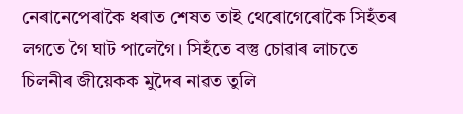নেৰানেপেৰাকৈ ধৰাত শেষত তাই থেৰোগেৰোকৈ সিহঁতৰ লগতে গৈ ঘাট পালেগৈ। সিহঁতে বস্তু চোৱাৰ লাচতে চিলনীৰ জীয়েকক মুদৈৰ নাৱত তুলি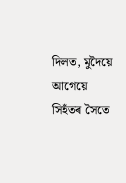দিলত, মুদৈয়ে আগেয়ে সিহঁতৰ সৈতে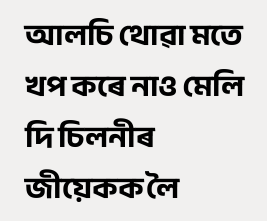আলচি থোৱা মতে খপ কৰে নাও মেলি দি চিলনীৰ জীয়েকক লৈ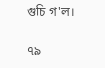গুচি গ'ল।

৭৯